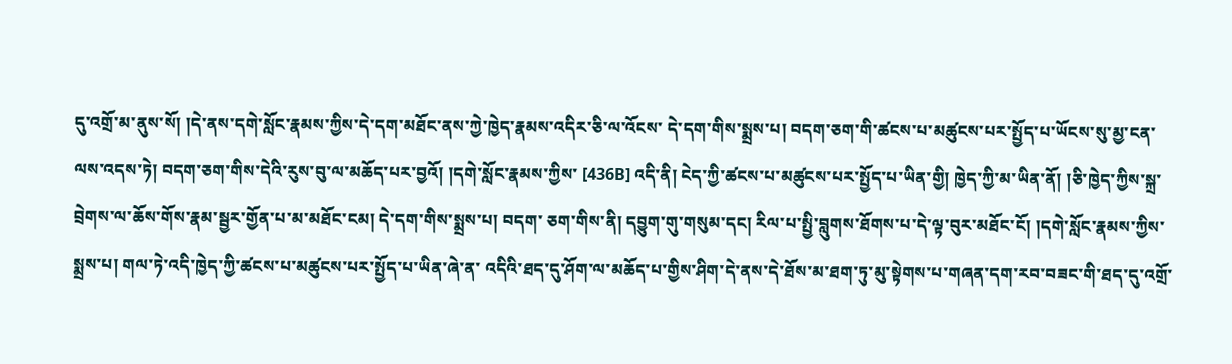དུ་འགྲོ་མ་ནུས་སོ། །དེ་ནས་དགེ་སློང་རྣམས་ཀྱིས་དེ་དག་མཐོང་ནས་ཀྱེ་ཁྱེད་རྣམས་འདིར་ཅི་ལ་འོངས་ དེ་དག་གིས་སྨྲས་པ། བདག་ཅག་གི་ཚངས་པ་མཚུངས་པར་སྤྱོད་པ་ཡོངས་སུ་མྱ་ངན་ལས་འདས་ཏེ། བདག་ཅག་གིས་དེའི་རུས་བུ་ལ་མཆོད་པར་བྱའོ། །དགེ་སློང་རྣམས་ཀྱིས་ [436B] འདི་ནི། ངེད་ཀྱི་ཚངས་པ་མཚུངས་པར་སྤྱོད་པ་ཡིན་གྱི། ཁྱེད་ཀྱི་མ་ཡིན་ནོ། །ཅི་ཁྱེད་ཀྱིས་སྐྲ་བྲེགས་ལ་ཆོས་གོས་རྣམ་སྦྱར་གྱོན་པ་མ་མཐོང་ངམ། དེ་དག་གིས་སྨྲས་པ། བདག་ ཅག་གིས་ནི། དབྱུག་གུ་གསུམ་དང། རིལ་པ་སྤྱི་བླུགས་ཐོགས་པ་དེ་ལྟ་བུར་མཐོང་ངོ། །དགེ་སློང་རྣམས་ཀྱིས་སྨྲས་པ། གལ་ཏེ་འདི་ཁྱེད་ཀྱི་ཚངས་པ་མཚུངས་པར་སྤྱོད་པ་ཡིན་ཞེ་ན་ འདིའི་ཐད་དུ་ཤོག་ལ་མཆོད་པ་གྱིས་ཤིག་དེ་ནས་དེ་ཐོས་མ་ཐག་ཏུ་མུ་སྟེགས་པ་གཞན་དག་རབ་བཟང་གི་ཐད་དུ་འགྲོ་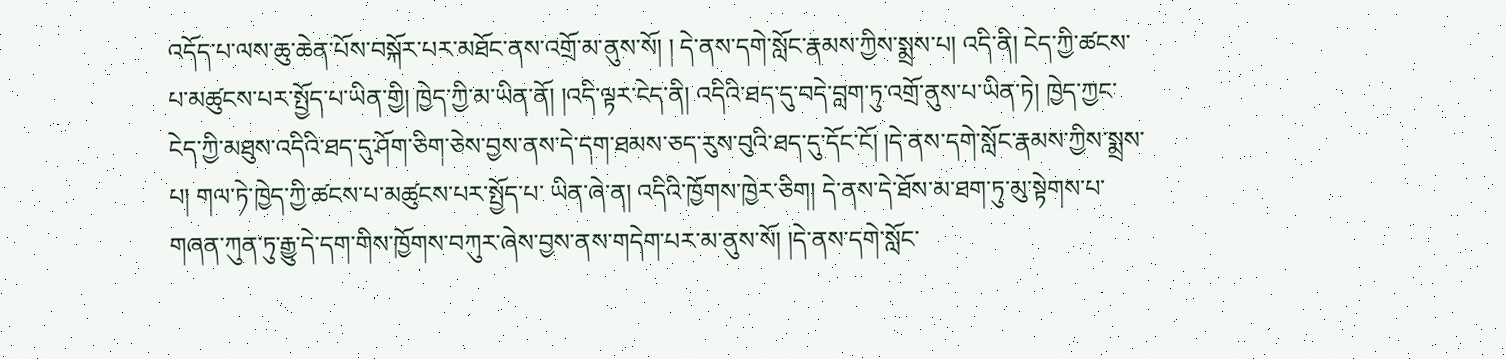འདོད་པ་ལས་ཆུ་ཆེན་པོས་བསྐོར་པར་མཐོང་ནས་འགྲོ་མ་ནུས་སོ། ། དེ་ནས་དགེ་སློང་རྣམས་ཀྱིས་སྨྲས་པ། འདི་ནི། ངེད་ཀྱི་ཚངས་པ་མཚུངས་པར་སྤྱོད་པ་ཡིན་གྱི། ཁྱེད་ཀྱི་མ་ཡིན་ནོ། །འདི་ལྟར་ངེད་ནི། འདིའི་ཐད་དུ་བདེ་བླག་ཏུ་འགྲོ་ནུས་པ་ཡིན་ཏེ། ཁྱེད་ཀྱང་ ངེད་ཀྱི་མཐུས་འདིའི་ཐད་དུ་ཤོག་ཅིག་ཅེས་བྱས་ནས་དེ་དག་ཐམས་ཅད་རུས་བུའི་ཐད་དུ་དོང་ངོ། །དེ་ནས་དགེ་སློང་རྣམས་ཀྱིས་སྨྲས་པ། གལ་ཏེ་ཁྱེད་ཀྱི་ཚངས་པ་མཚུངས་པར་སྤྱོད་པ་ ཡིན་ཞེ་ན། འདིའི་ཁྱོགས་ཁྱེར་ཅིག། དེ་ནས་དེ་ཐོས་མ་ཐག་ཏུ་མུ་སྟེགས་པ་གཞན་ཀུན་ཏུ་རྒྱུ་དེ་དག་གིས་ཁྱོགས་བཀུར་ཞེས་བྱས་ནས་གདེག་པར་མ་ནུས་སོ། །དེ་ནས་དགེ་སློང་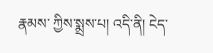རྣམས་ ཀྱིས་སྨྲས་པ། འདི་ནི། ངེད་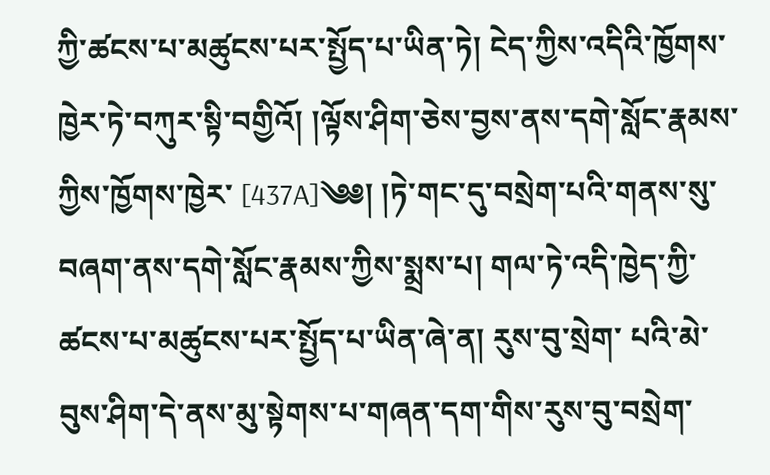ཀྱི་ཚངས་པ་མཚུངས་པར་སྤྱོད་པ་ཡིན་ཏེ། ངེད་ཀྱིས་འདིའི་ཁྱོགས་ཁྱེར་ཏེ་བཀུར་སྟི་བགྱིའོ། །ལྟོས་ཤིག་ཅེས་བྱས་ནས་དགེ་སློང་རྣམས་ཀྱིས་ཁྱོགས་ཁྱེར་ [437A]༄༅། །ཏེ་གང་དུ་བསྲེག་པའི་གནས་སུ་བཞག་ནས་དགེ་སློང་རྣམས་ཀྱིས་སྨྲས་པ། གལ་ཏེ་འདི་ཁྱེད་ཀྱི་ཚངས་པ་མཚུངས་པར་སྤྱོད་པ་ཡིན་ཞེ་ན། རུས་བུ་སྲེག་ པའི་མེ་བུས་ཤིག་དེ་ནས་མུ་སྟེགས་པ་གཞན་དག་གིས་རུས་བུ་བསྲེག་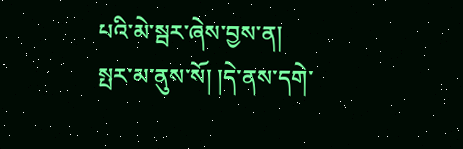པའི་མེ་སྦར་ཞེས་བྱས་ན། སྤར་མ་ནུས་སོ། །དེ་ནས་དགེ་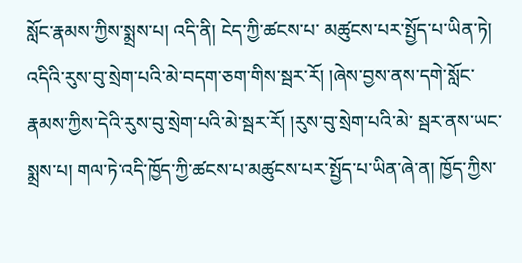སློང་རྣམས་ཀྱིས་སྨྲས་པ། འདི་ནི། ངེད་ཀྱི་ཚངས་པ་ མཚུངས་པར་སྤྱོད་པ་ཡིན་ཏེ། འདིའི་རུས་བུ་སྲེག་པའི་མེ་བདག་ཅག་གིས་སྦར་རོ། །ཞེས་བྱས་ནས་དགེ་སློང་རྣམས་ཀྱིས་དེའི་རུས་བུ་སྲེག་པའི་མེ་སྦར་རོ། །རུས་བུ་སྲེག་པའི་མེ་ སྦར་ནས་ཡང་སྨྲས་པ། གལ་ཏེ་འདི་ཁྱོད་ཀྱི་ཚངས་པ་མཚུངས་པར་སྤྱོད་པ་ཡིན་ཞེ་ན། ཁྱོད་ཀྱིས་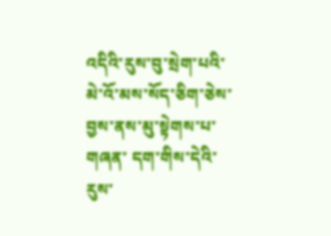འདིའི་རུས་བུ་སྲེག་པའི་མེ་འོ་མས་སོད་ཅིག་ཅེས་བྱས་ནས་མུ་སྟེགས་པ་གཞན་ དག་གིས་དེའི་རུས་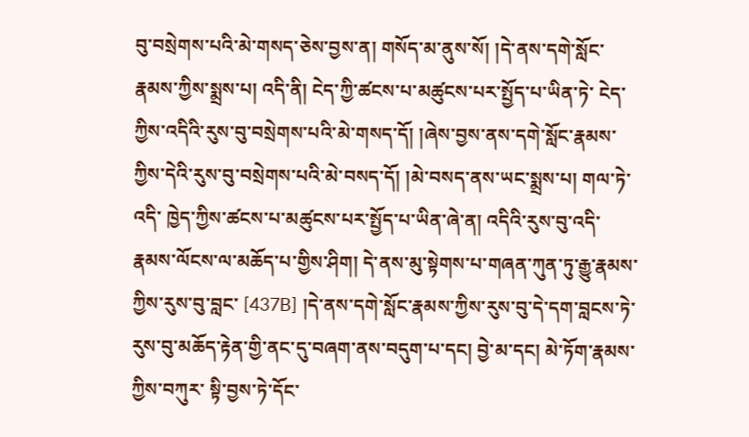བུ་བསྲེགས་པའི་མེ་གསད་ཅེས་བྱས་ན། གསོད་མ་ནུས་སོ། །དེ་ནས་དགེ་སློང་རྣམས་ཀྱིས་སྨྲས་པ། འདི་ནི། ངེད་ཀྱི་ཚངས་པ་མཚུངས་པར་སྤྱོད་པ་ཡིན་ཏེ་ ངེད་ཀྱིས་འདིའི་རུས་བུ་བསྲེགས་པའི་མེ་གསད་དོ། །ཞེས་བྱས་ནས་དགེ་སློང་རྣམས་ཀྱིས་དེའི་རུས་བུ་བསྲེགས་པའི་མེ་བསད་དོ། །མེ་བསད་ནས་ཡང་སྨྲས་པ། གལ་ཏེ་འདི་ ཁྱེད་ཀྱིས་ཚངས་པ་མཚུངས་པར་སྤྱོད་པ་ཡིན་ཞེ་ན། འདིའི་རུས་བུ་འདི་རྣམས་ལོངས་ལ་མཆོད་པ་གྱིས་ཤིག། དེ་ནས་མུ་སྟེགས་པ་གཞན་ཀུན་ཏུ་རྒྱུ་རྣམས་ཀྱིས་རུས་བུ་བླང་ [437B] །དེ་ནས་དགེ་སློང་རྣམས་ཀྱིས་རུས་བུ་དེ་དག་བླངས་ཏེ་རུས་བུ་མཆོད་རྟེན་གྱི་ནང་དུ་བཞག་ནས་བདུག་པ་དང། བྱེ་མ་དང། མེ་ཏོག་རྣམས་ཀྱིས་བཀུར་ སྟི་བྱས་ཏེ་དོང་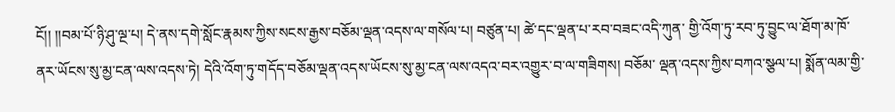ངོ།། །།བམ་པོ་ཉི་ཤུ་ལྔ་པ། དེ་ནས་དགེ་སློང་རྣམས་ཀྱིས་སངས་རྒྱས་བཅོམ་ལྡན་འདས་ལ་གསོལ་པ། བཙུན་པ། ཚེ་དང་ལྡན་པ་རབ་བཟང་འདི་ཀུན་ གྱི་འོག་ཏུ་རབ་ཏུ་བྱུང་ལ་ཐོག་མ་ཁོ་ནར་ཡོངས་སུ་མྱ་ངན་ལས་འདས་ཏེ། དེའི་འོག་ཏུ་གདོད་བཅོམ་ལྡན་འདས་ཡོངས་སུ་མྱ་ངན་ལས་འདའ་བར་འགྱུར་བ་ལ་གཟིགས། བཅོམ་ ལྡན་འདས་ཀྱིས་བཀའ་སྩལ་པ། སྨོན་ལམ་གྱི་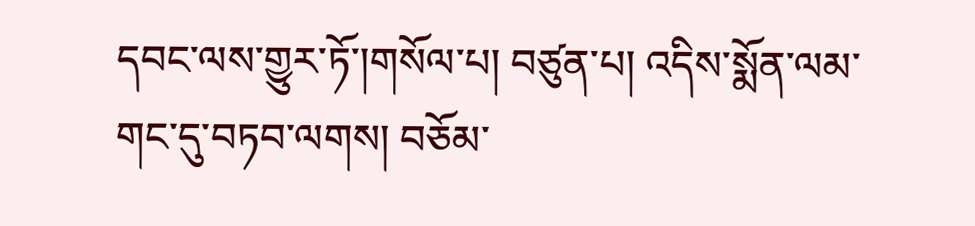དབང་ལས་གྱུར་ཏོ་།གསོལ་པ། བཙུན་པ། འདིས་སྨོན་ལམ་གང་དུ་བཏབ་ལགས། བཅོམ་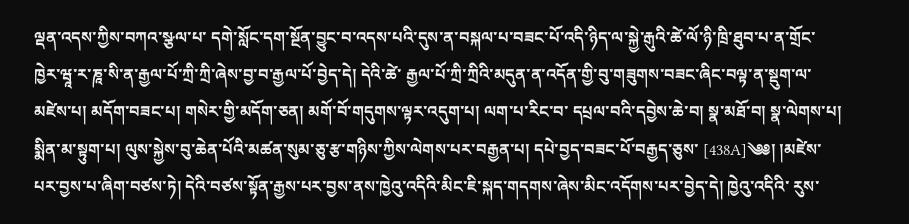ལྡན་འདས་ཀྱིས་བཀའ་སྩལ་པ་ དགེ་སློང་དག་སྔོན་བྱུང་བ་འདས་པའི་དུས་ན་བསྐལ་པ་བཟང་པོ་འདི་ཉིད་ལ་སྐྱེ་རྒུའི་ཚེ་ལོ་ཉི་ཁྲི་ཐུབ་པ་ན་གྲོང་ཁྱེར་ཝཱ་ར་ཎཱ་སི་ན་རྒྱལ་པོ་ཀྲི་ཀྲི་ཞེས་བྱ་བ་རྒྱལ་པོ་བྱེད་དེ། དེའི་ཚེ་ རྒྱལ་པོ་ཀྲི་ཀྲིའི་མདུན་ན་འདོན་གྱི་བུ་གཟུགས་བཟང་ཞིང་བལྟ་ན་སྡུག་ལ་མཛེས་པ། མདོག་བཟང་པ། གསེར་གྱི་མདོག་ཅན། མགོ་བོ་གདུགས་ལྟར་འདུག་པ། ལག་པ་རིང་བ་ དཔྲལ་བའི་དབྱེས་ཆེ་བ། སྣ་མཐོ་བ། སྣ་ལེགས་པ། སྨིན་མ་སྟུག་པ། ལུས་སྐྱེས་བུ་ཆེན་པོའི་མཚན་སུམ་ཅུ་རྩ་གཉིས་ཀྱིས་ལེགས་པར་བརྒྱན་པ། དཔེ་བྱད་བཟང་པོ་བརྒྱད་ཅུས་ [438A]༄༅། །མཛེས་པར་བྱས་པ་ཞིག་བཙས་ཏེ། དེའི་བཙས་སྟོན་རྒྱས་པར་བྱས་ནས་ཁྱེའུ་འདིའི་མིང་ཇི་སྐད་གདགས་ཞེས་མིང་འདོགས་པར་བྱེད་དེ། ཁྱེའུ་འདིའི་ རུས་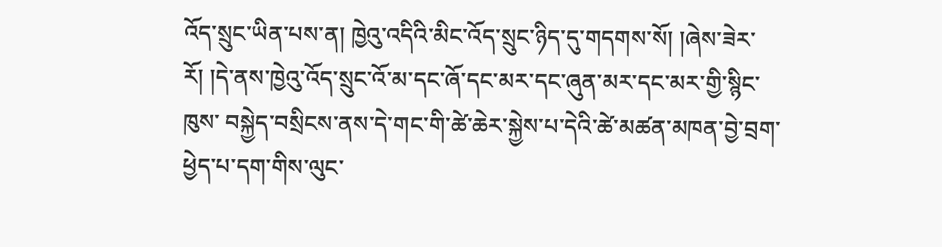འོད་སྲུང་ཡིན་པས་ན། ཁྱེའུ་འདིའི་མིང་འོད་སྲུང་ཉིད་དུ་གདགས་སོ། །ཞེས་ཟེར་རོ། །དེ་ནས་ཁྱེའུ་འོད་སྲུང་འོ་མ་དང་ཞོ་དང་མར་དང་ཞུན་མར་དང་མར་གྱི་སྙིང་ཁུས་ བསྐྱེད་བསྲིངས་ནས་དེ་གང་གི་ཚེ་ཆེར་སྐྱེས་པ་དེའི་ཚེ་མཚན་མཁན་བྱེ་བྲག་ཕྱེད་པ་དག་གིས་ལུང་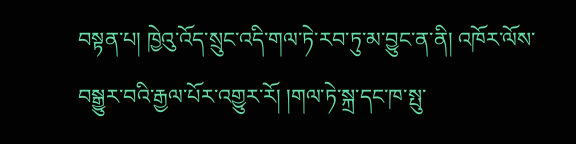བསྟན་པ། ཁྱེའུ་འོད་སྲུང་འདི་གལ་ཏེ་རབ་ཏུ་མ་བྱུང་ན་ནི། འཁོར་ལོས་ བསྒྱུར་བའི་རྒྱལ་པོར་འགྱུར་རོ། །གལ་ཏེ་སྐྲ་དང་ཁ་སྤུ་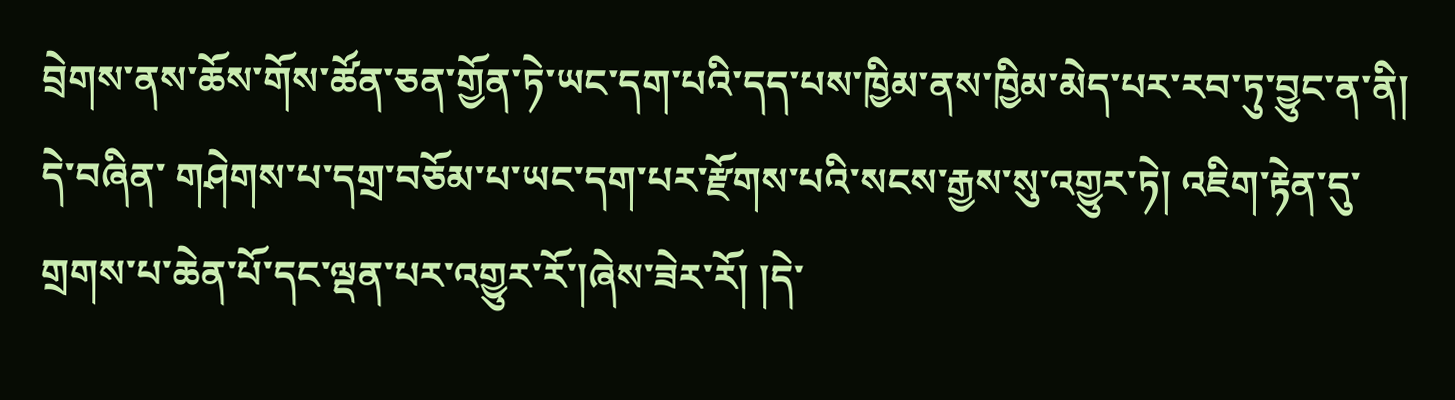བྲེགས་ནས་ཆོས་གོས་ཚོན་ཅན་གྱོན་ཏེ་ཡང་དག་པའི་དད་པས་ཁྱིམ་ནས་ཁྱིམ་མེད་པར་རབ་ཏུ་བྱུང་ན་ནི། དེ་བཞིན་ གཤེགས་པ་དགྲ་བཅོམ་པ་ཡང་དག་པར་རྫོགས་པའི་སངས་རྒྱས་སུ་འགྱུར་ཏེ། འཇིག་རྟེན་དུ་གྲགས་པ་ཆེན་པོ་དང་ལྡན་པར་འགྱུར་རོ་།ཞེས་ཟེར་རོ། །དེ་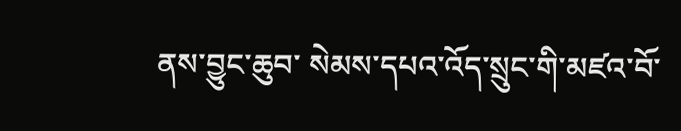ནས་བྱུང་ཆུབ་ སེམས་དཔའ་འོད་སྲུང་གི་མཛའ་བོ་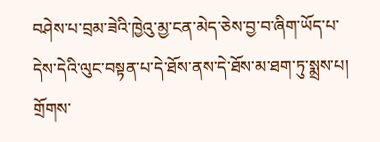བཤེས་པ་བྲམ་ཟེའི་ཁྱེའུ་མྱ་ངན་མེད་ཅེས་བྱ་བ་ཞིག་ཡོད་པ་དེས་དེའི་ལུང་བསྟན་པ་དེ་ཐོས་ནས་དེ་ཐོས་མ་ཐག་ཏུ་སྨྲས་པ། གྲོགས་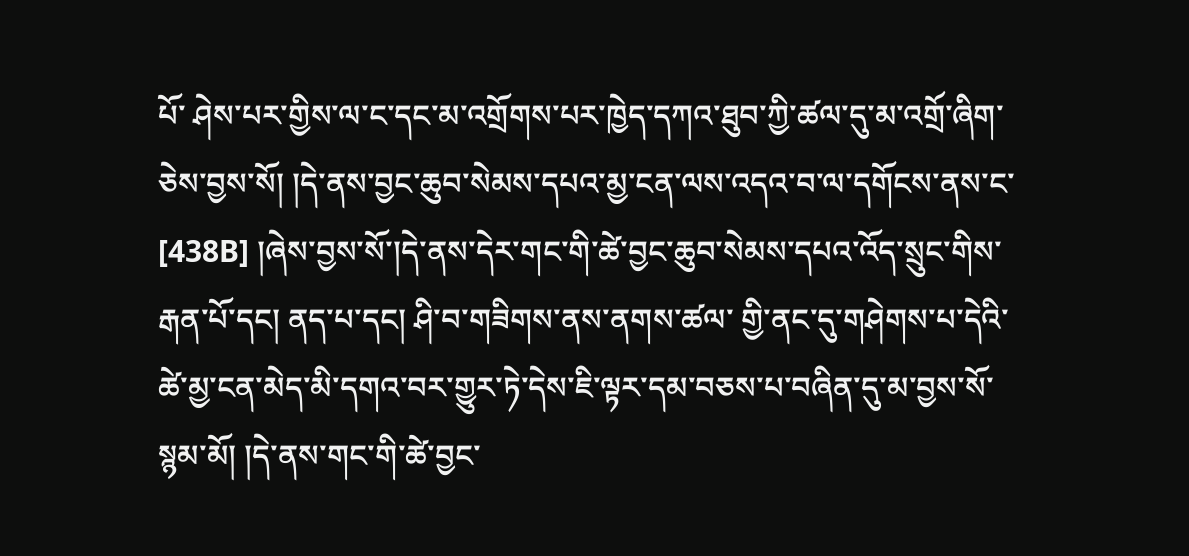པོ་ ཤེས་པར་གྱིས་ལ་ང་དང་མ་འགྲོགས་པར་ཁྱེད་དཀའ་ཐུབ་ཀྱི་ཚལ་དུ་མ་འགྲོ་ཞིག་ཅེས་བྱས་སོ། །དེ་ནས་བྱང་ཆུབ་སེམས་དཔའ་མྱ་ངན་ལས་འདའ་བ་ལ་དགོངས་ནས་ང་ [438B] །ཞེས་བྱས་སོ་།དེ་ནས་དེར་གང་གི་ཚེ་བྱང་ཆུབ་སེམས་དཔའ་འོད་སྲུང་གིས་རྒན་པོ་དང། ནད་པ་དང། ཤི་བ་གཟིགས་ནས་ནགས་ཚལ་ གྱི་ནང་དུ་གཤེགས་པ་དེའི་ཚེ་མྱ་ངན་མེད་མི་དགའ་བར་གྱུར་ཏེ་དེས་ཇི་ལྟར་དམ་བཅས་པ་བཞིན་དུ་མ་བྱས་སོ་སྙམ་མོ། །དེ་ནས་གང་གི་ཚེ་བྱང་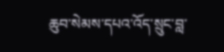ཆུབ་སེམས་དཔའ་འོད་སྲུང་བླ་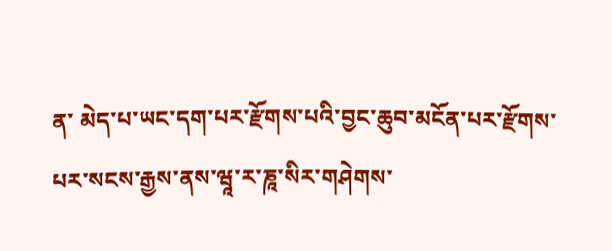ན་ མེད་པ་ཡང་དག་པར་རྫོགས་པའི་བྱང་ཆུབ་མངོན་པར་རྫོགས་པར་སངས་རྒྱས་ནས་ཝཱ་ར་ཎཱ་སིར་གཤེགས་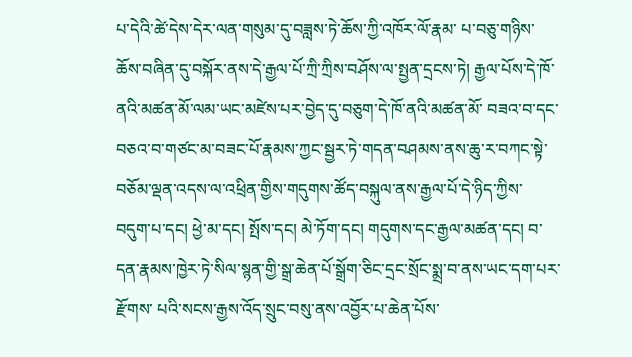པ་དེའི་ཚེ་དེས་དེར་ལན་གསུམ་དུ་བཟླས་ཏེ་ཆོས་ཀྱི་འཁོར་ལོ་རྣམ་ པ་བཅུ་གཉིས་ཆོས་བཞིན་དུ་བསྐོར་ནས་དེ་རྒྱལ་པོ་ཀྲི་ཀྲིས་བཤོས་ལ་སྤྱན་དྲངས་ཏེ། རྒྱལ་པོས་དེ་ཁོ་ནའི་མཚན་མོ་ལམ་ཡང་མཛེས་པར་བྱེད་དུ་བཅུག་དེ་ཁོ་ནའི་མཚན་མོ་ བཟའ་བ་དང་བཅའ་བ་གཙང་མ་བཟང་པོ་རྣམས་ཀྱང་སྦྱར་ཏེ་གདན་བཤམས་ནས་ཆུ་ར་བཀང་སྟེ་བཅོམ་ལྡན་འདས་ལ་འཕྲིན་གྱིས་གདུགས་ཚོད་བསྐུལ་ནས་རྒྱལ་པོ་དེ་ཉིད་ཀྱིས་ བདུག་པ་དང། ཕྱེ་མ་དང། སྤོས་དང། མེ་ཏོག་དང། གདུགས་དང་རྒྱལ་མཚན་དང། བ་དན་རྣམས་ཁྱེར་ཏེ་སིལ་སྙན་གྱི་སྒྲ་ཆེན་པོ་སྒྲོག་ཅིང་དྲང་སྲོང་སྨྲ་བ་ནས་ཡང་དག་པར་རྫོགས་ པའི་སངས་རྒྱས་འོད་སྲུང་བསུ་ནས་འབྱོར་པ་ཆེན་པོས་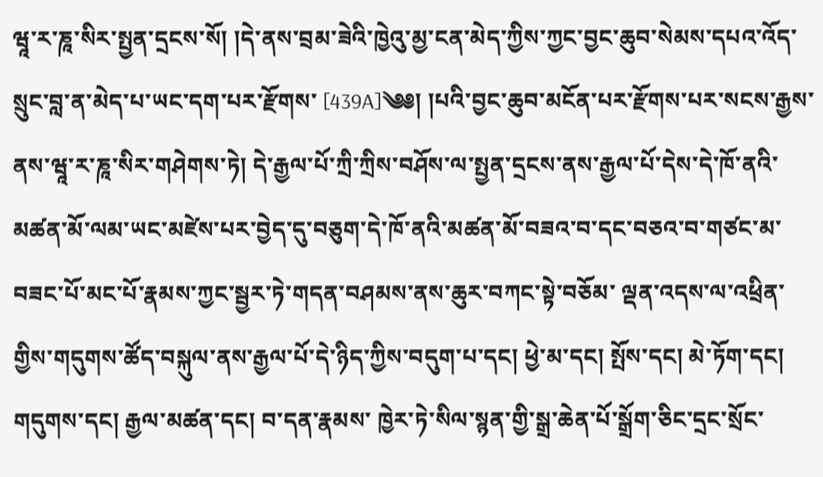ཝཱ་ར་ཎཱ་སིར་སྤྱན་དྲངས་སོ། །དེ་ནས་བྲམ་ཟེའི་ཁྱེའུ་མྱ་ངན་མེད་ཀྱིས་ཀྱང་བྱང་ཆུབ་སེམས་དཔའ་འོད་སྲུང་བླ་ན་མེད་པ་ཡང་དག་པར་རྫོགས་ [439A]༄༅། །པའི་བྱང་ཆུབ་མངོན་པར་རྫོགས་པར་སངས་རྒྱས་ནས་ཝཱ་ར་ཎཱ་སིར་གཤེགས་ཏེ། དེ་རྒྱལ་པོ་ཀྲི་ཀྲིས་བཤོས་ལ་སྤྱན་དྲངས་ནས་རྒྱལ་པོ་དེས་དེ་ཁོ་ནའི་ མཚན་མོ་ལམ་ཡང་མཛེས་པར་བྱེད་དུ་བཅུག་དེ་ཁོ་ནའི་མཚན་མོ་བཟའ་བ་དང་བཅའ་བ་གཙང་མ་བཟང་པོ་མང་པོ་རྣམས་ཀྱང་སྦྱར་ཏེ་གདན་བཤམས་ནས་ཆུར་བཀང་སྟེ་བཅོམ་ ལྡན་འདས་ལ་འཕྲིན་གྱིས་གདུགས་ཚོད་བསྐུལ་ནས་རྒྱལ་པོ་དེ་ཉིད་ཀྱིས་བདུག་པ་དང། ཕྱེ་མ་དང། སྤོས་དང། མེ་ཏོག་དང། གདུགས་དང། རྒྱལ་མཚན་དང། བ་དན་རྣམས་ ཁྱེར་ཏེ་སིལ་སྙན་གྱི་སྒྲ་ཆེན་པོ་སྒྲོག་ཅིང་དྲང་སྲོང་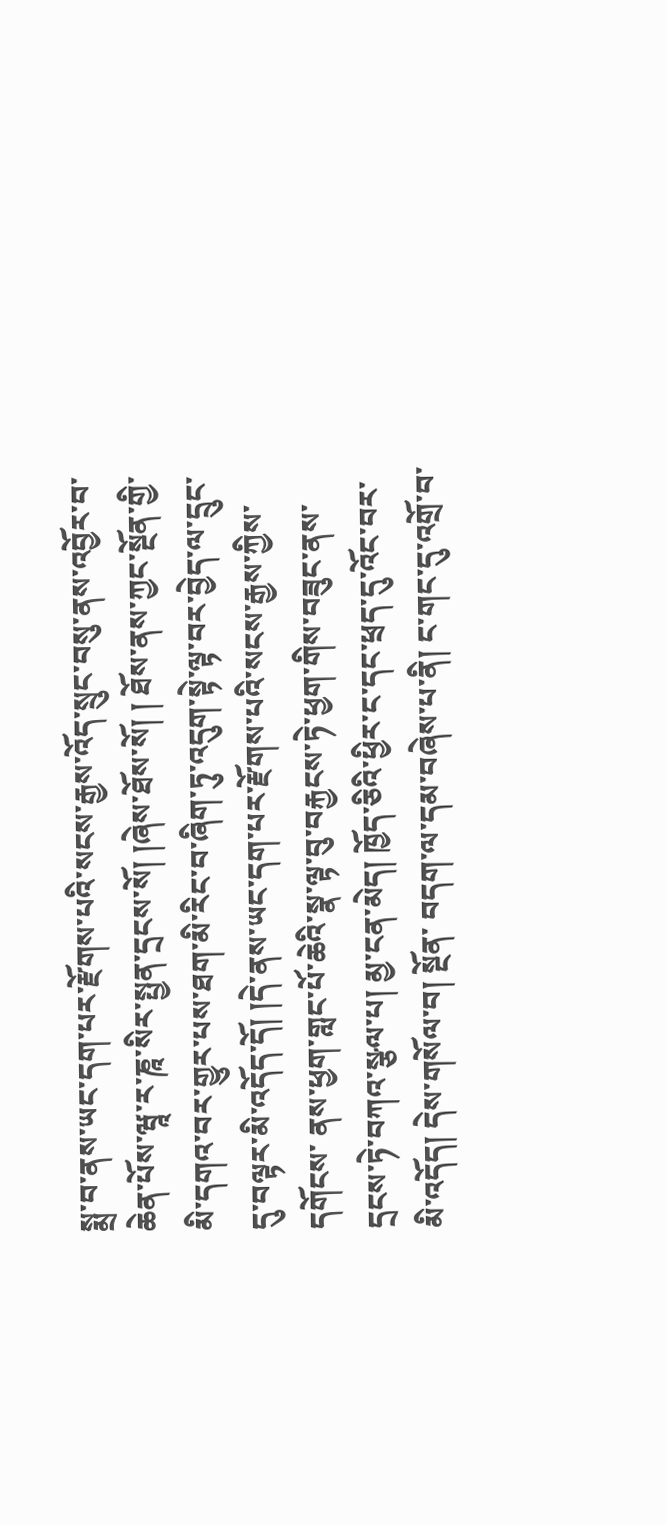སྨྲ་བ་ནས་ཡང་དག་པར་རྫོགས་པའི་སངས་རྒྱས་འོད་སྲུང་བསུ་ནས་འབྱོར་བ་ཆེན་པོས་ཝཱ་ར་ཎཱ་སིར་སྤྱན་དྲངས་སོ། །ཞེས་ཐོས་སོ། ། ཐོས་ནས་ཀྱང་སྔོན་གྱི་མི་དགའ་བར་གྱུར་པས་ཐག་མི་རིང་བ་ཞིག་ཏུ་འདུག་སྟེ་ལྟ་བར་བྱེད་ལ་དྲུང་དུ་བལྟར་མི་འདོད་དོ། །དེ་ནས་ཡང་དག་པར་རྫོགས་པའི་སངས་རྒྱས་ཀྱིས་དགོངས་ ནས་ཕྱག་གླང་པོ་ཆེའི་སྣ་ལྟ་བུ་བརྐྱངས་ཏེ་ཕྱག་གིས་བཟུང་ནས་དྲངས་ཏེ་བཀའ་སྩལ་པ། མྱ་ངན་མེད། ཁྱོད་ཅིའི་ཕྱིར་ང་དང་ཕྲད་དུ་འོང་བར་མི་འདོད། དེས་གསོལ་བ། སྔོན་ བདག་ལ་དམ་བཞེས་པ་ནི། ང་གང་དུ་འགྲོ་བ་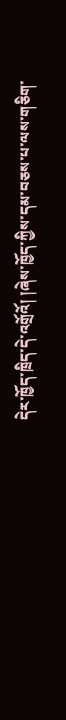དེར་ཁྱོད་ཁྲིད་དེ་འགྲོའོ། །ཞེས་ཁྱོད་ཀྱིས་དམ་བཅས་པ་ལས་གཅིག་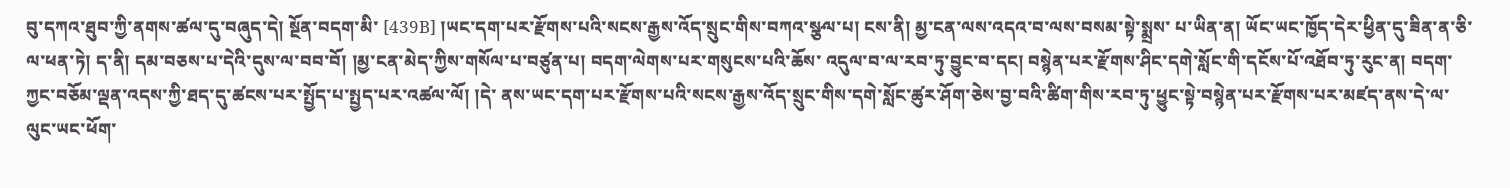བུ་དཀའ་ཐུབ་ཀྱི་ནགས་ཚལ་དུ་བཞུད་དེ། སྔོན་བདག་མི་ [439B] །ཡང་དག་པར་རྫོགས་པའི་སངས་རྒྱས་འོད་སྲུང་གིས་བཀའ་སྩལ་པ། ངས་ནི། མྱ་ངན་ལས་འདའ་བ་ལས་བསམ་སྟེ་སྨྲས་ པ་ཡིན་ན། ཡོང་ཡང་ཁྱོད་དེར་ཕྱིན་དུ་ཟིན་ན་ཅི་ལ་ཕན་ཏེ། ད་ནི། དམ་བཅས་པ་དེའི་དུས་ལ་བབ་བོ། །མྱ་ངན་མེད་ཀྱིས་གསོལ་པ་བཙུན་པ། བདག་ལེགས་པར་གསུངས་པའི་ཆོས་ འདུལ་བ་ལ་རབ་ཏུ་བྱུང་བ་དང། བསྙེན་པར་རྫོགས་ཤིང་དགེ་སློང་གི་དངོས་པོ་འཐོབ་ཏུ་རུང་ན། བདག་ཀྱང་བཅོམ་ལྡན་འདས་ཀྱི་ཐད་དུ་ཚངས་པར་སྤྱོད་པ་སྤྱད་པར་འཚལ་ལོ། །དེ་ ནས་ཡང་དག་པར་རྫོགས་པའི་སངས་རྒྱས་འོད་སྲུང་གིས་དགེ་སློང་ཚུར་ཤོག་ཅེས་བྱ་བའི་ཚིག་གིས་རབ་ཏུ་ཕྱུང་སྟེ་བསྙེན་པར་རྫོགས་པར་མཛད་ནས་དེ་ལ་ལུང་ཡང་ཕོག་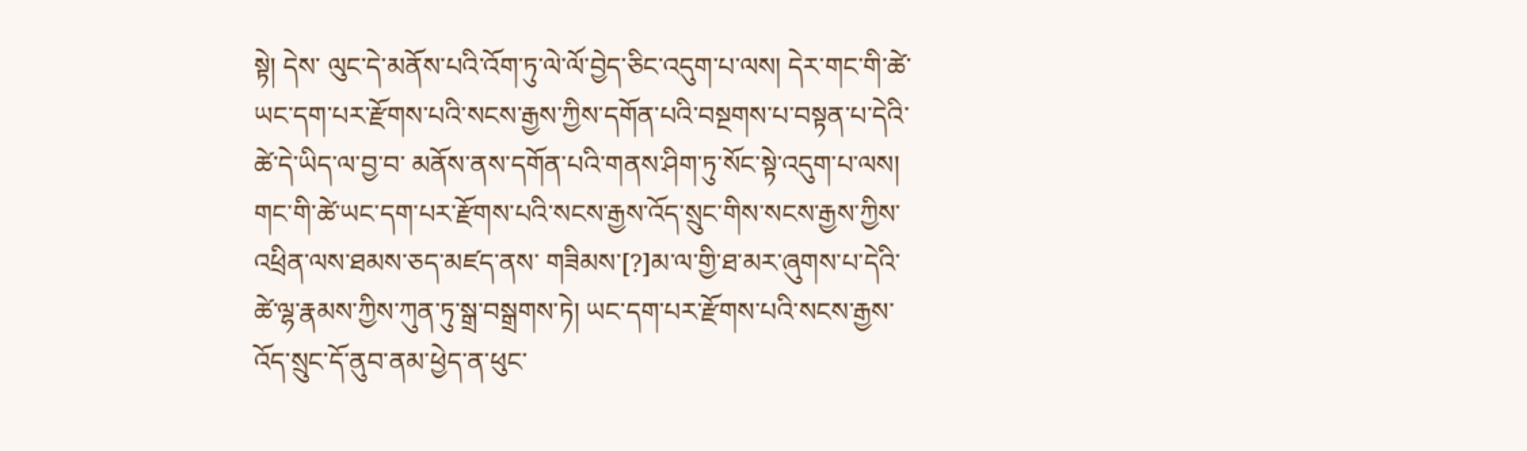སྟེ། དེས་ ལུང་དེ་མནོས་པའི་འོག་ཏུ་ལེ་ལོ་བྱེད་ཅིང་འདུག་པ་ལས། དེར་གང་གི་ཚེ་ཡང་དག་པར་རྫོགས་པའི་སངས་རྒྱས་ཀྱིས་དགོན་པའི་བསྔགས་པ་བསྟན་པ་དེའི་ཚེ་དེ་ཡིད་ལ་བྱ་བ་ མནོས་ནས་དགོན་པའི་གནས་ཤིག་ཏུ་སོང་སྟེ་འདུག་པ་ལས། གང་གི་ཚེ་ཡང་དག་པར་རྫོགས་པའི་སངས་རྒྱས་འོད་སྲུང་གིས་སངས་རྒྱས་ཀྱིས་འཕྲིན་ལས་ཐམས་ཅད་མཛད་ནས་ གཟིམས་[?]མ་ལ་གྱི་ཐ་མར་ཞུགས་པ་དེའི་ཚེ་ལྷ་རྣམས་ཀྱིས་ཀུན་ཏུ་སྒྲ་བསྒྲགས་ཏེ། ཡང་དག་པར་རྫོགས་པའི་སངས་རྒྱས་འོད་སྲུང་དོ་ནུབ་ནམ་ཕྱེད་ན་ཕུང་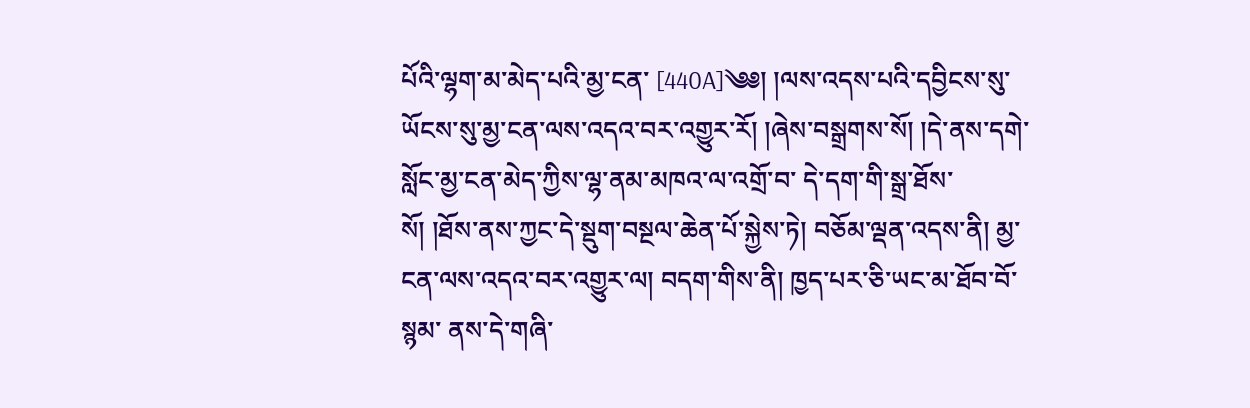པོའི་ལྷག་མ་མེད་པའི་མྱ་ངན་ [440A]༄༅། །ལས་འདས་པའི་དབྱིངས་སུ་ཡོངས་སུ་མྱ་ངན་ལས་འདའ་བར་འགྱུར་རོ། །ཞེས་བསྒྲགས་སོ། །དེ་ནས་དགེ་སློང་མྱ་ངན་མེད་ཀྱིས་ལྷ་ནམ་མཁའ་ལ་འགྲོ་བ་ དེ་དག་གི་སྒྲ་ཐོས་སོ། །ཐོས་ནས་ཀྱང་དེ་སྡུག་བསྔལ་ཆེན་པོ་སྐྱེས་ཏེ། བཅོམ་ལྡན་འདས་ནི། མྱ་ངན་ལས་འདའ་བར་འགྱུར་ལ། བདག་གིས་ནི། ཁྱད་པར་ཅི་ཡང་མ་ཐོབ་བོ་སྙམ་ ནས་དེ་གཞི་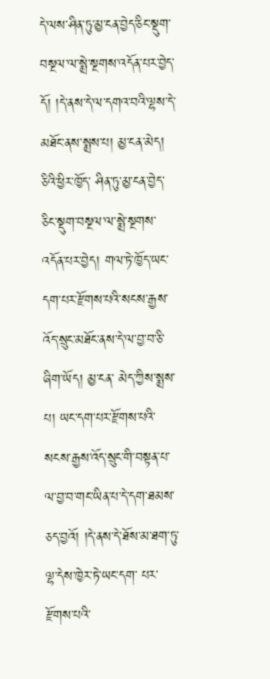དེ་ལས་ཤིན་ཏུ་མྱ་ངན་བྱེད་ཅིང་སྡུག་བསྔལ་ལ་སྨྲེ་སྔགས་འདོན་པར་བྱེད་དོ། །དེ་ནས་དེ་ལ་དགའ་བའི་ལྷས་དེ་མཐོང་ནས་སྨྲས་པ། མྱ་ངན་མེད། ཅིའི་ཕྱིར་ཁྱོད་ ཤིན་ཏུ་མྱ་ངན་བྱེད་ཅིང་སྡུག་བསྔལ་ལ་སྨྲེ་སྔགས་འདོན་པར་བྱེད། གལ་ཏེ་ཁྱོད་ཡང་དག་པར་རྫོགས་པའི་སངས་རྒྱས་འོད་སྲུང་མཐོང་ནས་དེ་ལ་བྱ་བ་ཅི་ཞིག་ཡོད། མྱ་ངན་ མེད་ཀྱིས་སྨྲས་པ། ཡང་དག་པར་རྫོགས་པའི་སངས་རྒྱས་འོད་སྲུང་གི་བསྟན་པ་ལ་བྱ་བ་གང་ཡིན་པ་དེ་དག་ཐམས་ཅད་བྱའོ། །དེ་ནས་དེ་ཐོས་མ་ཐག་ཏུ་ལྷ་དེས་ཁྱེར་ཏེ་ཡང་དག་ པར་རྫོགས་པའི་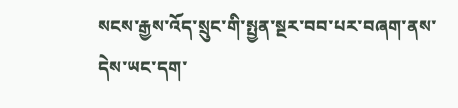སངས་རྒྱས་འོད་སྲུང་གི་སྤྱན་སྔར་བབ་པར་བཞག་ནས་དེས་ཡང་དག་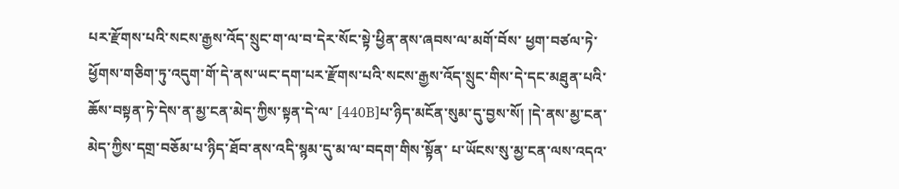པར་རྫོགས་པའི་སངས་རྒྱས་འོད་སྲུང་ག་ལ་བ་དེར་སོང་སྟེ་ཕྱིན་ནས་ཞབས་ལ་མགོ་བོས་ ཕྱག་བཙལ་ཏེ་ཕྱོགས་གཅིག་ཏུ་འདུག་གོ་དེ་ནས་ཡང་དག་པར་རྫོགས་པའི་སངས་རྒྱས་འོད་སྲུང་གིས་དེ་དང་མཐུན་པའི་ཆོས་བསྟན་ཏེ་དེས་ན་མྱ་ངན་མེད་ཀྱིས་སྟན་དེ་ལ་ [440B]པ་ཉིད་མངོན་སུམ་དུ་བྱས་སོ། །དེ་ནས་མྱ་ངན་མེད་ཀྱིས་དགྲ་བཅོམ་པ་ཉིད་ཐོབ་ནས་འདི་སྙམ་དུ་མ་ལ་བདག་གིས་སྟོན་ པ་ཡོངས་སུ་མྱ་ངན་ལས་འདའ་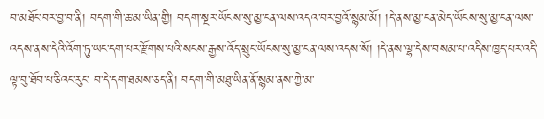བ་མཐོང་བར་བྱ་བ་ནི། བདག་གི་ཆ་མ་ཡིན་གྱི། བདག་སྔར་ཡོངས་སུ་མྱ་ངན་ལས་འདའ་བར་བྱའོ་སྙམ་མོ། །དེ་ནས་མྱ་ངན་མེད་ཡོངས་སུ་མྱ་ངན་ལས་ འདས་ནས་དེའི་འོག་ཏུ་ཡང་དག་པར་རྫོགས་པའི་སངས་རྒྱས་འོད་སྲུང་ཡོངས་སུ་མྱ་ངན་ལས་འདས་སོ། །དེ་ནས་ལྷ་དེས་བསམ་པ་འདིས་ཁྱད་པར་འདི་ལྟ་བུ་ཐོབ་པ་ཅིའང་རུང་ བ་དེ་དག་ཐམས་ཅད་ནི། བདག་གི་མཐུ་ཡིན་ནོ་སྙམ་ནས་ཀྱེ་མ་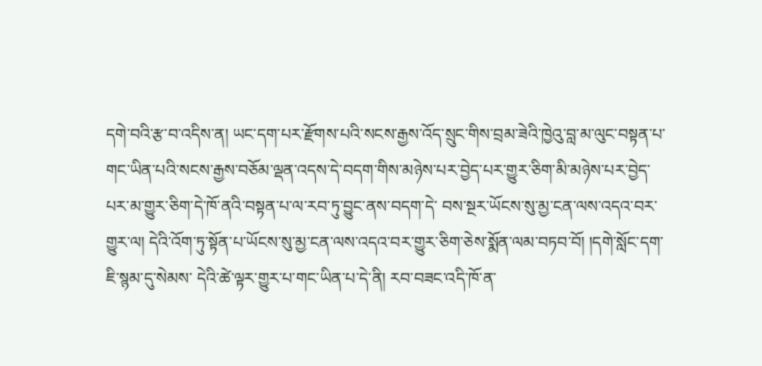དགེ་བའི་རྩ་བ་འདིས་ན། ཡང་དག་པར་རྫོགས་པའི་སངས་རྒྱས་འོད་སྲུང་གིས་བྲམ་ཟེའི་ཁྱེའུ་བླ་མ་ལུང་བསྟན་པ་ གང་ཡིན་པའི་སངས་རྒྱས་བཅོམ་ལྡན་འདས་དེ་བདག་གིས་མཉེས་པར་བྱེད་པར་གྱུར་ཅིག་མི་མཉེས་པར་བྱེད་པར་མ་གྱུར་ཅིག་དེ་ཁོ་ནའི་བསྟན་པ་ལ་རབ་ཏུ་བྱུང་ནས་བདག་དེ་ བས་སྔར་ཡོངས་སུ་མྱ་ངན་ལས་འདའ་བར་གྱུར་ལ། དེའི་འོག་ཏུ་སྟོན་པ་ཡོངས་སུ་མྱ་ངན་ལས་འདའ་བར་གྱུར་ཅིག་ཅེས་སྨོན་ལམ་བཏབ་བོ། །དགེ་སློང་དག་ཇི་སྙམ་དུ་སེམས་ དེའི་ཚེ་ལྟར་གྱུར་པ་གང་ཡིན་པ་དེ་ནི། རབ་བཟང་འདི་ཁོ་ན་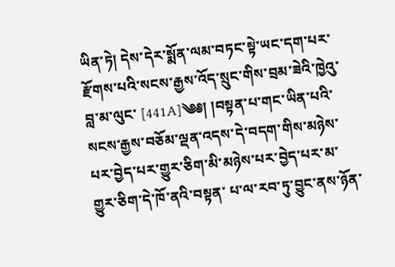ཡིན་ཏེ། དེས་དེར་སྨོན་ལམ་བཏང་སྟེ་ཡང་དག་པར་རྫོགས་པའི་སངས་རྒྱས་འོད་སྲུང་གིས་བྲམ་ཟེའི་ཁྱེའུ་བླ་མ་ལུང་ [441A]༄༅། །བསྟན་པ་གང་ཡིན་པའི་སངས་རྒྱས་བཅོམ་ལྡན་འདས་དེ་བདག་གིས་མཉེས་པར་བྱེད་པར་གྱུར་ཅིག་མི་མཉེས་པར་བྱེད་པར་མ་གྱུར་ཅིག་དེ་ཁོ་ནའི་བསྟན་ པ་ལ་རབ་ཏུ་བྱུང་ནས་ཉོན་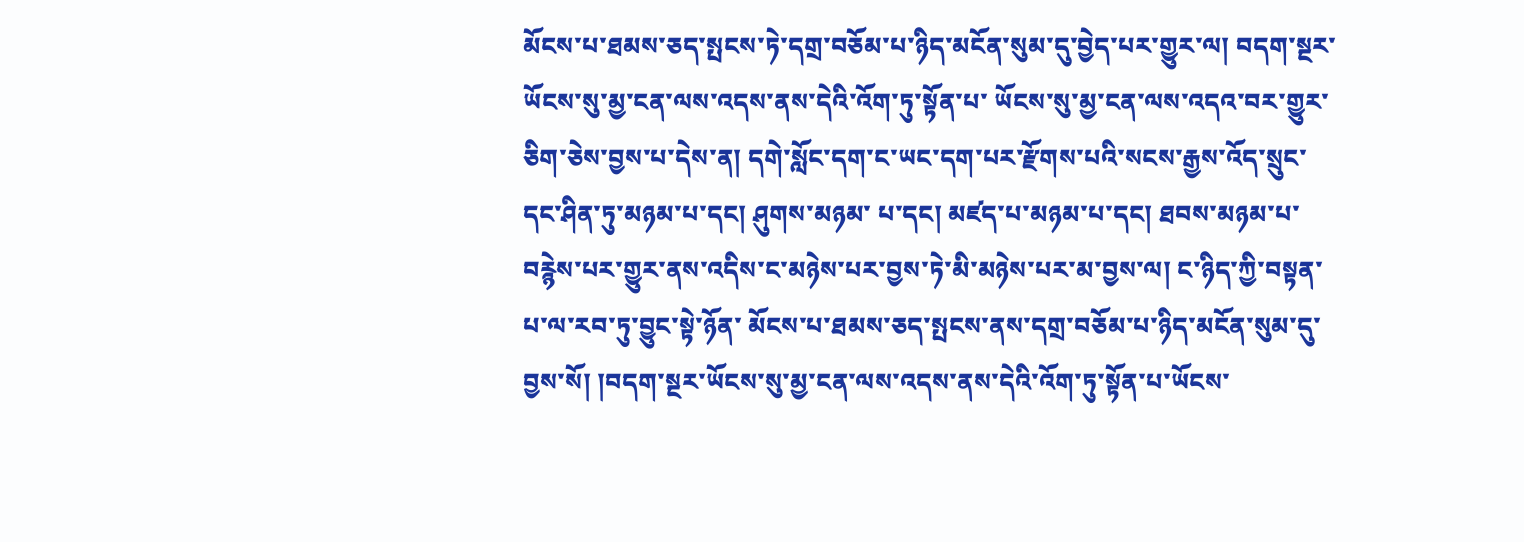མོངས་པ་ཐམས་ཅད་སྤངས་ཏེ་དགྲ་བཅོམ་པ་ཉིད་མངོན་སུམ་དུ་བྱེད་པར་གྱུར་ལ། བདག་སྔར་ཡོངས་སུ་མྱ་ངན་ལས་འདས་ནས་དེའི་འོག་ཏུ་སྟོན་པ་ ཡོངས་སུ་མྱ་ངན་ལས་འདའ་བར་གྱུར་ཅིག་ཅེས་བྱས་པ་དེས་ན། དགེ་སློང་དག་ང་ཡང་དག་པར་རྫོགས་པའི་སངས་རྒྱས་འོད་སྲུང་དང་ཤིན་ཏུ་མཉམ་པ་དང། ཤུགས་མཉམ་ པ་དང། མཛད་པ་མཉམ་པ་དང། ཐབས་མཉམ་པ་བརྙེས་པར་གྱུར་ནས་འདིས་ང་མཉེས་པར་བྱས་ཏེ་མི་མཉེས་པར་མ་བྱས་ལ། ང་ཉིད་ཀྱི་བསྟན་པ་ལ་རབ་ཏུ་བྱུང་སྟེ་ཉོན་ མོངས་པ་ཐམས་ཅད་སྤངས་ནས་དགྲ་བཅོམ་པ་ཉིད་མངོན་སུམ་དུ་བྱས་སོ། །བདག་སྔར་ཡོངས་སུ་མྱ་ངན་ལས་འདས་ནས་དེའི་འོག་ཏུ་སྟོན་པ་ཡོངས་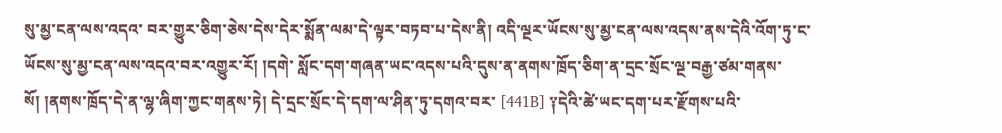སུ་མྱ་ངན་ལས་འདའ་ བར་གྱུར་ཅིག་ཅེས་དེས་དེར་སྨོན་ལམ་དེ་ལྟར་བཏབ་པ་དེས་ནི། འདི་ལྔར་ཡོངས་སུ་མྱ་ངན་ལས་འདས་ནས་དེའི་འོག་ཏུ་ང་ཡོངས་སུ་མྱ་ངན་ལས་འདའ་བར་འགྱུར་རོ། །དགེ་ སློང་དག་གཞན་ཡང་འདས་པའི་དུས་ན་ནགས་ཁྲོད་ཅིག་ན་དྲང་སྲོང་ལྔ་བརྒྱ་ཙམ་གནས་སོ། །ནགས་ཁྲོད་དེ་ན་ལྷ་ཞིག་ཀྱང་གནས་ཏེ། དེ་དྲང་སྲོང་དེ་དག་ལ་ཤིན་ཏུ་དགའ་བར་ [441B] ༑དེའི་ཚེ་ཡང་དག་པར་རྫོགས་པའི་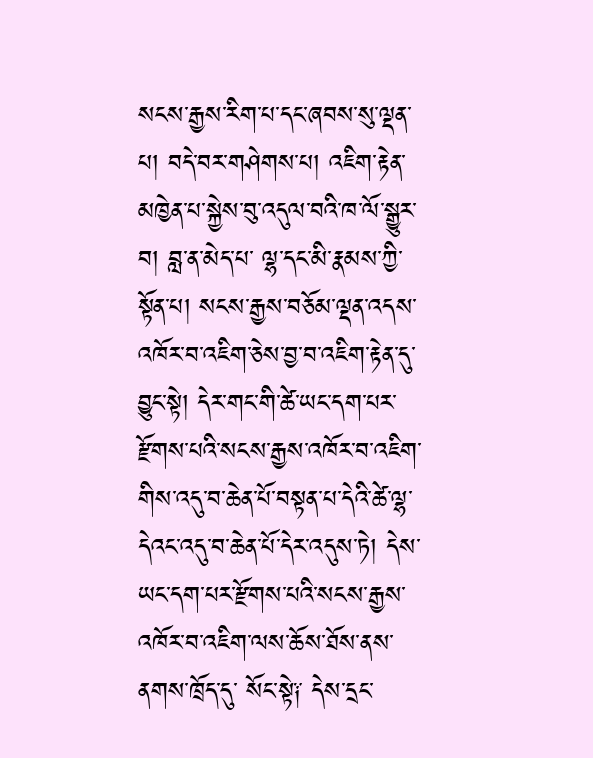སངས་རྒྱས་རིག་པ་དང་ཞབས་སུ་ལྡན་པ། བདེ་བར་གཤེགས་པ། འཇིག་རྟེན་མཁྱེན་པ་སྐྱེས་བུ་འདུལ་བའི་ཁ་ལོ་སྒྱུར་བ། བླ་ན་མེད་པ་ ལྷ་དང་མི་རྣམས་ཀྱི་སྟོན་པ། སངས་རྒྱས་བཅོམ་ལྡན་འདས་འཁོར་བ་འཇིག་ཅེས་བྱ་བ་འཇིག་རྟེན་དུ་བྱུང་སྟེ། དེར་གང་གི་ཚེ་ཡང་དག་པར་རྫོགས་པའི་སངས་རྒྱས་འཁོར་བ་འཇིག་ གིས་འདུ་བ་ཆེན་པོ་བསྟན་པ་དེའི་ཚེ་ལྷ་དེའང་འདུ་བ་ཆེན་པོ་དེར་འདུས་ཏེ། དེས་ཡང་དག་པར་རྫོགས་པའི་སངས་རྒྱས་འཁོར་བ་འཇིག་ལས་ཆོས་ཐོས་ནས་ནགས་ཁྲོད་དུ་ སོང་སྟེ༑ དེས་དྲང་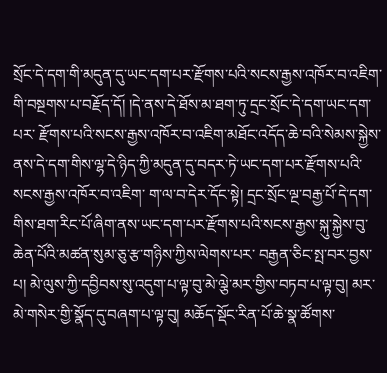སྲོང་དེ་དག་གི་མདུན་དུ་ཡང་དག་པར་རྫོགས་པའི་སངས་རྒྱས་འཁོར་བ་འཇིག་གི་བསྔགས་པ་བརྗོད་དོ། །དེ་ནས་དེ་ཐོས་མ་ཐག་ཏུ་དྲང་སྲོང་དེ་དག་ཡང་དག་པར་ རྫོགས་པའི་སངས་རྒྱས་འཁོར་བ་འཇིག་མཐོང་འདོད་ཆེ་བའི་སེམས་སྐྱེས་ནས་དེ་དག་གིས་ལྷ་དེ་ཉིད་ཀྱི་མདུན་དུ་བདར་ཏེ་ཡང་དག་པར་རྫོགས་པའི་སངས་རྒྱས་འཁོར་བ་འཇིག་ ག་ལ་བ་དེར་དོང་སྟེ། དྲང་སྲོང་ལྔ་བརྒྱ་པོ་དེ་དག་གིས་ཐག་རིང་པོ་ཞིག་ནས་ཡང་དག་པར་རྫོགས་པའི་སངས་རྒྱས་སྐུ་སྐྱེས་བུ་ཆེན་པོའི་མཚན་སུམ་ཅུ་རྩ་གཉིས་ཀྱིས་ལེགས་པར་ བརྒྱན་ཅིང་སྤ་བར་བྱས་པ། མེ་ལུས་ཀྱི་དབྱིབས་སུ་འདུག་པ་ལྟ་བུ་མེ་ལྕེ་མར་གྱིས་བཏབ་པ་ལྟ་བུ། མར་མེ་གསེར་གྱི་སྣོད་དུ་བཞག་པ་ལྟ་བུ། མཆོད་སྡོང་རིན་པོ་ཆེ་སྣ་ཚོགས་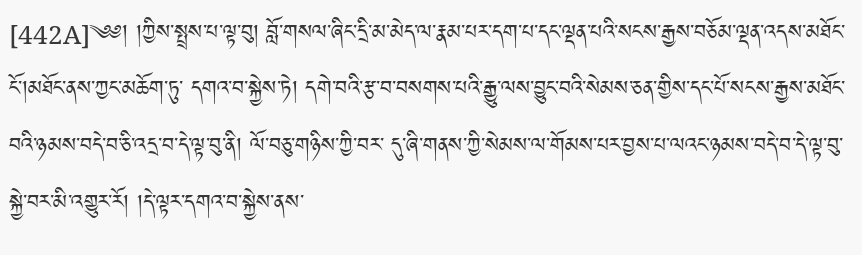[442A]༄༅། །ཀྱིས་སྤྲས་པ་ལྟ་བུ། བློ་གསལ་ཞིང་དྲི་མ་མེད་ལ་རྣམ་པར་དག་པ་དང་ལྡན་པའི་སངས་རྒྱས་བཅོམ་ལྡན་འདས་མཐོང་ངོ་།མཐོང་ནས་ཀྱང་མཆོག་ཏུ་ དགའ་བ་སྐྱེས་ཏེ། དགེ་བའི་རྩ་བ་བསགས་པའི་རྒྱུ་ལས་བྱུང་བའི་སེམས་ཅན་གྱིས་དང་པོ་སངས་རྒྱས་མཐོང་བའི་ཉམས་བདེ་བ་ཅི་འདྲ་བ་དེ་ལྟ་བུ་ནི། ལོ་བཅུ་གཉིས་ཀྱི་བར་ དུ་ཞི་གནས་ཀྱི་སེམས་ལ་གོམས་པར་བྱས་པ་ལའང་ཉམས་བདེ་བ་དེ་ལྟ་བུ་སྐྱེ་བར་མི་འགྱུར་རོ། །དེ་ལྟར་དགའ་བ་སྐྱེས་ནས་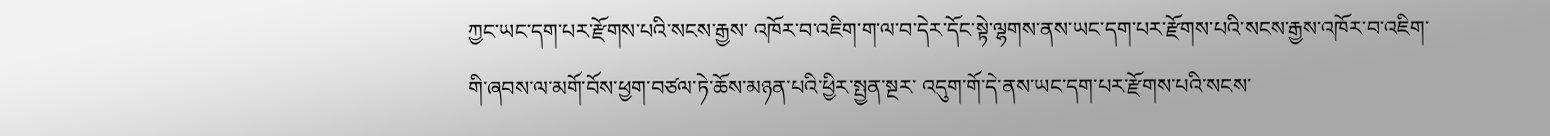ཀྱང་ཡང་དག་པར་རྫོགས་པའི་སངས་རྒྱས་ འཁོར་བ་འཇིག་ག་ལ་བ་དེར་དོང་སྟེ་ལྷགས་ནས་ཡང་དག་པར་རྫོགས་པའི་སངས་རྒྱས་འཁོར་བ་འཇིག་གི་ཞབས་ལ་མགོ་བོས་ཕྱག་བཙལ་ཏེ་ཆོས་མཉན་པའི་ཕྱིར་སྤྱན་སྔར་ འདུག་གོ་དེ་ནས་ཡང་དག་པར་རྫོགས་པའི་སངས་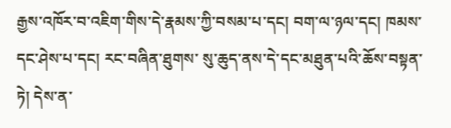རྒྱས་འཁོར་བ་འཇིག་གིས་དེ་རྣམས་ཀྱི་བསམ་པ་དང། བག་ལ་ཉལ་དང། ཁམས་དང་ཤེས་པ་དང། རང་བཞིན་ཐུགས་ སུ་ཆུད་ནས་དེ་དང་མཐུན་པའི་ཆོས་བསྟན་ཏེ། དེས་ན་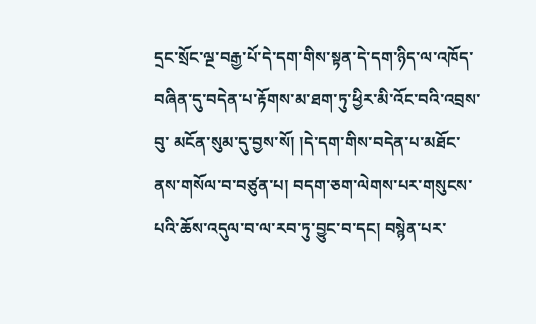དྲང་སྲོང་ལྔ་བརྒྱ་པོ་དེ་དག་གིས་སྟན་དེ་དག་ཉིད་ལ་འཁོད་བཞིན་དུ་བདེན་པ་རྟོགས་མ་ཐག་ཏུ་ཕྱིར་མི་འོང་བའི་འབྲས་བུ་ མངོན་སུམ་དུ་བྱས་སོ། །དེ་དག་གིས་བདེན་པ་མཐོང་ནས་གསོལ་བ་བཙུན་པ། བདག་ཅག་ལེགས་པར་གསུངས་པའི་ཆོས་འདུལ་བ་ལ་རབ་ཏུ་བྱུང་བ་དང། བསྙེན་པར་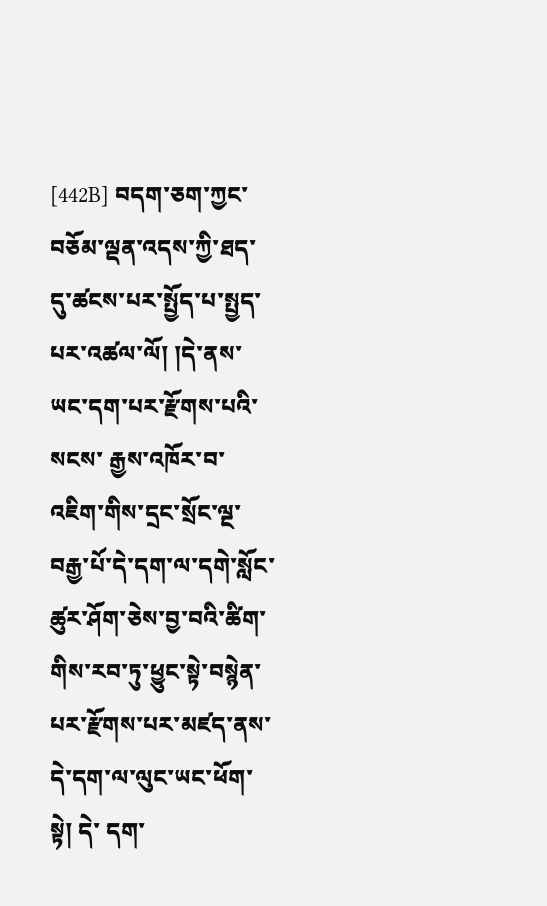[442B] བདག་ཅག་ཀྱང་བཅོམ་ལྡན་འདས་ཀྱི་ཐད་དུ་ཚངས་པར་སྤྱོད་པ་སྤྱད་པར་འཚལ་ལོ། །དེ་ནས་ཡང་དག་པར་རྫོགས་པའི་སངས་ རྒྱས་འཁོར་བ་འཇིག་གིས་དྲང་སྲོང་ལྔ་བརྒྱ་པོ་དེ་དག་ལ་དགེ་སློང་ཚུར་ཤོག་ཅེས་བྱ་བའི་ཚིག་གིས་རབ་ཏུ་ཕྱུང་སྟེ་བསྙེན་པར་རྫོགས་པར་མཛད་ནས་དེ་དག་ལ་ལུང་ཡང་ཕོག་སྟེ། དེ་ དག་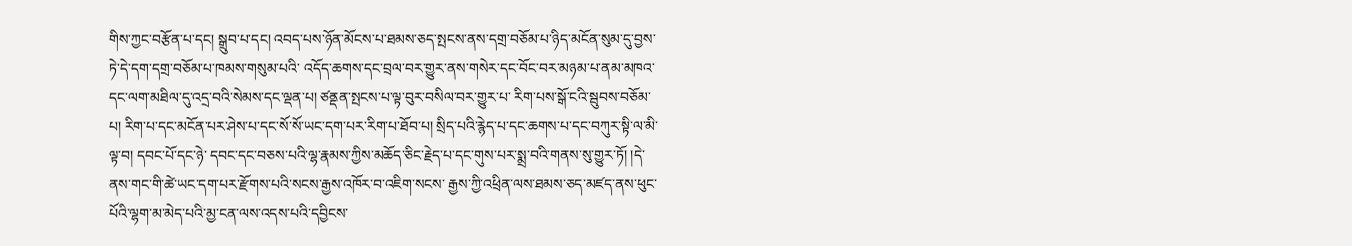གིས་ཀྱང་བརྩོན་པ་དང། སྒྲུབ་པ་དང། འབད་པས་ཉོན་མོངས་པ་ཐམས་ཅད་སྤངས་ནས་དགྲ་བཅོམ་པ་ཉིད་མངོན་སུམ་དུ་བྱས་ཏེ་དེ་དག་དགྲ་བཅོམ་པ་ཁམས་གསུམ་པའི་ འདོད་ཆགས་དང་བྲལ་བར་གྱུར་ནས་གསེར་དང་བོང་བར་མཉམ་པ་ནམ་མཁའ་དང་ལག་མཐིལ་དུ་འདྲ་བའི་སེམས་དང་ལྡན་པ། ཙནྡན་སྤངས་པ་ལྟ་བུར་བསིལ་བར་གྱུར་པ་ རིག་པས་སྒོ་ངའི་སྦུབས་བཅོམ་པ། རིག་པ་དང་མངོན་པར་ཤེས་པ་དང་སོ་སོ་ཡང་དག་པར་རིག་པ་ཐོབ་པ། སྲིད་པའི་རྙེད་པ་དང་ཆགས་པ་དང་བཀུར་སྟི་ལ་མི་ལྟ་བ། དབང་པོ་དང་ཉེ་ དབང་དང་བཅས་པའི་ལྷ་རྣམས་ཀྱིས་མཆོད་ཅིང་རྗེད་པ་དང་གུས་པར་སྨྲ་བའི་གནས་སུ་གྱུར་ཏོ། །དེ་ནས་གང་གི་ཚེ་ཡང་དག་པར་རྫོགས་པའི་སངས་རྒྱས་འཁོར་བ་འཇིག་སངས་ རྒྱས་ཀྱི་འཕྲིན་ལས་ཐམས་ཅད་མཛད་ནས་ཕུང་པོའི་ལྷག་མ་མེད་པའི་མྱ་ངན་ལས་འདས་པའི་དབྱིངས་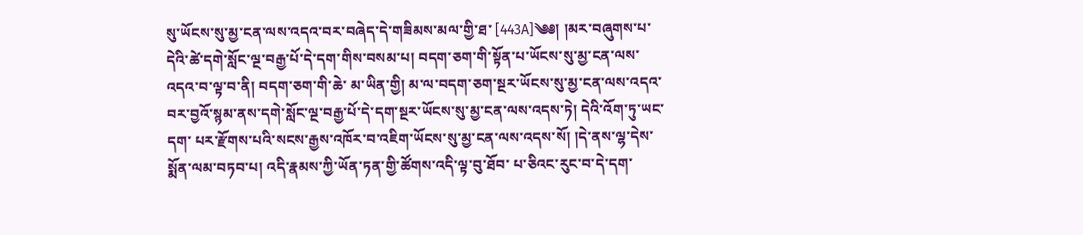སུ་ཡོངས་སུ་མྱ་ངན་ལས་འདའ་བར་བཞེད་དེ་གཟིམས་མལ་གྱི་ཐ་ [443A]༄༅། །མར་བཞུགས་པ་དེའི་ཚེ་དགེ་སློང་ལྔ་བརྒྱ་པོ་དེ་དག་གིས་བསམ་པ། བདག་ཅག་གི་སྟོན་པ་ཡོངས་སུ་མྱ་ངན་ལས་འདའ་བ་ལྟ་བ་ནི། བདག་ཅག་གི་ཆེ་ མ་ཡིན་གྱི། མ་ལ་བདག་ཅག་སྔར་ཡོངས་སུ་མྱ་ངན་ལས་འདའ་བར་བྱའོ་སྙམ་ནས་དགེ་སློང་ལྔ་བརྒྱ་པོ་དེ་དག་སྔར་ཡོངས་སུ་མྱ་ངན་ལས་འདས་ཏེ། དེའི་འོག་ཏུ་ཡང་དག་ པར་རྫོགས་པའི་སངས་རྒྱས་འཁོར་བ་འཇིག་ཡོངས་སུ་མྱ་ངན་ལས་འདས་སོ། །དེ་ནས་ལྷ་དེས་སྨོན་ལམ་བཏབ་པ། འདི་རྣམས་ཀྱི་ཡོན་ཏན་གྱི་ཚོགས་འདི་ལྟ་བུ་ཐོབ་ པ་ཅིའང་རུང་བ་དེ་དག་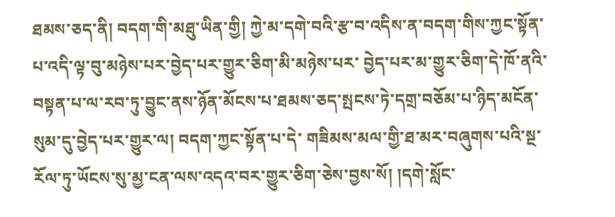ཐམས་ཅད་ནི། བདག་གི་མཐུ་ཡིན་གྱི། ཀྱེ་མ་དགེ་བའི་རྩ་བ་འདིས་ན་བདག་གིས་ཀྱང་སྟོན་པ་འདི་ལྟ་བུ་མཉེས་པར་བྱེད་པར་གྱུར་ཅིག་མི་མཉེས་པར་ བྱེད་པར་མ་གྱུར་ཅིག་དེ་ཁོ་ནའི་བསྟན་པ་ལ་རབ་ཏུ་བྱུང་ནས་ཉོན་མོངས་པ་ཐམས་ཅད་སྤངས་ཏེ་དགྲ་བཅོམ་པ་ཉིད་མངོན་སུམ་དུ་བྱེད་པར་གྱུར་ལ། བདག་ཀྱང་སྟོན་པ་དེ་ གཟིམས་མལ་གྱི་ཐ་མར་བཞུགས་པའི་སྔ་རོལ་ཏུ་ཡོངས་སུ་མྱ་ངན་ལས་འདའ་བར་གྱུར་ཅིག་ཅེས་བྱས་སོ། །དགེ་སློང་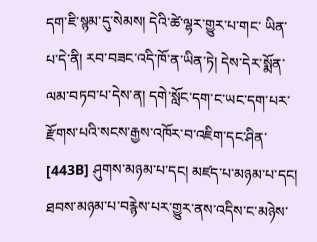དག་ཇི་སྙམ་དུ་སེམས། དེའི་ཚེ་ལྷར་གྱུར་པ་གང་ ཡིན་པ་དེ་ནི། རབ་བཟང་འདི་ཁོ་ན་ཡིན་ཏེ། དེས་དེར་སྨོན་ལམ་བཏབ་པ་དེས་ན། དགེ་སློང་དག་ང་ཡང་དག་པར་རྫོགས་པའི་སངས་རྒྱས་འཁོར་བ་འཇིག་དང་ཤིན་ [443B] ཤུགས་མཉམ་པ་དང། མཛད་པ་མཉམ་པ་དང། ཐབས་མཉམ་པ་བརྙེས་པར་གྱུར་ནས་འདིས་ང་མཉེས་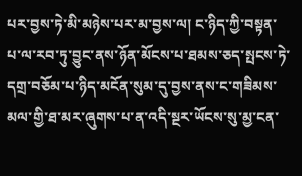པར་བྱས་ཏེ་མི་མཉེས་པར་མ་བྱས་ལ། ང་ཉིད་ཀྱི་བསྟན་ པ་ལ་རབ་ཏུ་བྱུང་ནས་ཉོན་མོངས་པ་ཐམས་ཅད་སྤངས་ཏེ་དགྲ་བཅོམ་པ་ཉིད་མངོན་སུམ་དུ་བྱས་ནས་ང་གཟིམས་མལ་གྱི་ཐ་མར་ཞུགས་པ་ན་འདི་སྔར་ཡོངས་སུ་མྱ་ངན་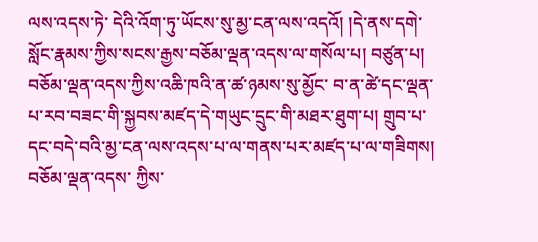ལས་འདས་ཏེ་ དེའི་འོག་ཏུ་ཡོངས་སུ་མྱ་ངན་ལས་འདའོ། །དེ་ནས་དགེ་སློང་རྣམས་ཀྱིས་སངས་རྒྱས་བཅོམ་ལྡན་འདས་ལ་གསོལ་པ། བཙུན་པ། བཅོམ་ལྡན་འདས་ཀྱིས་འཆི་ཁའི་ན་ཚ་ཉམས་སུ་མྱོང་ བ་ན་ཚེ་དང་ལྡན་པ་རབ་བཟང་གི་སྐྱབས་མཛད་དེ་གཡུང་དྲུང་གི་མཐར་ཐུག་པ། གྲུབ་པ་དང་བདེ་བའི་མྱ་ངན་ལས་འདས་པ་ལ་གནས་པར་མཛད་པ་ལ་གཟིགས། བཅོམ་ལྡན་འདས་ ཀྱིས་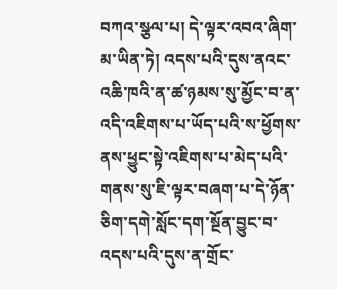བཀའ་སྩལ་པ། དེ་ལྟར་འབའ་ཞིག་མ་ཡིན་ཏེ། འདས་པའི་དུས་ནའང་འཆི་ཁའི་ན་ཚ་ཉམས་སུ་མྱོང་བ་ན་འདི་འཇིགས་པ་ཡོད་པའི་ས་ཕྱོགས་ནས་ཕྱུང་སྟེ་འཇིགས་པ་མེད་པའི་ གནས་སུ་ཇི་ལྟར་བཞག་པ་དེ་ཉོན་ཅིག་དགེ་སློང་དག་སྔོན་བྱུང་བ་འདས་པའི་དུས་ན་གྲོང་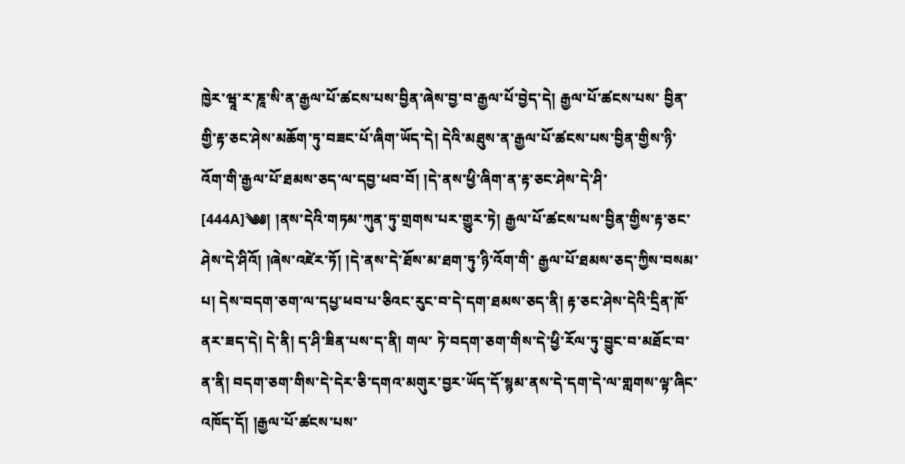ཁྱེར་ཝཱ་ར་ཎཱ་སི་ན་རྒྱལ་པོ་ཚངས་པས་བྱིན་ཞེས་བྱ་བ་རྒྱལ་པོ་བྱེད་དེ། རྒྱལ་པོ་ཚངས་པས་ བྱིན་གྱི་རྟ་ཅང་ཤེས་མཆོག་ཏུ་བཟང་པོ་ཞིག་ཡོད་དེ། དེའི་མཐུས་ན་རྒྱལ་པོ་ཚངས་པས་བྱིན་གྱིས་ཉི་འོག་གི་རྒྱལ་པོ་ཐམས་ཅད་ལ་དབྱ་ཕབ་བོ། །དེ་ནས་ཕྱི་ཞིག་ན་རྟ་ཅང་ཤེས་དེ་ཤི་ [444A]༄༅། །ནས་དེའི་གཏམ་ཀུན་ཏུ་གྲགས་པར་གྱུར་ཏེ། རྒྱལ་པོ་ཚངས་པས་བྱིན་གྱིས་རྟ་ཅང་ཤེས་དེ་ཤིའོ། །ཞེས་འཛེར་ཏོ། །དེ་ནས་དེ་ཐོས་མ་ཐག་ཏུ་ཉི་འོག་གི་ རྒྱལ་པོ་ཐམས་ཅད་ཀྱིས་བསམ་པ། དེས་བདག་ཅག་ལ་དཔྱ་ཕབ་པ་ཅིའང་རུང་བ་དེ་དག་ཐམས་ཅད་ནི། རྟ་ཅང་ཤེས་དེའི་དྲིན་ཁོ་ནར་ཟད་དེ། དེ་ནི། ད་ཤི་ཟིན་པས་ད་ནི། གལ་ ཏེ་བདག་ཅག་གིས་དེ་ཕྱི་རོལ་ཏུ་བྱུང་བ་མཐོང་བ་ན་ནི། བདག་ཅག་གིས་དེ་དེར་ཅི་དགའ་མགུར་བྱར་ཡོད་དོ་སྙམ་ནས་དེ་དག་དེ་ལ་གླགས་ལྟ་ཞིང་འཁོད་དོ། །རྒྱལ་པོ་ཚངས་པས་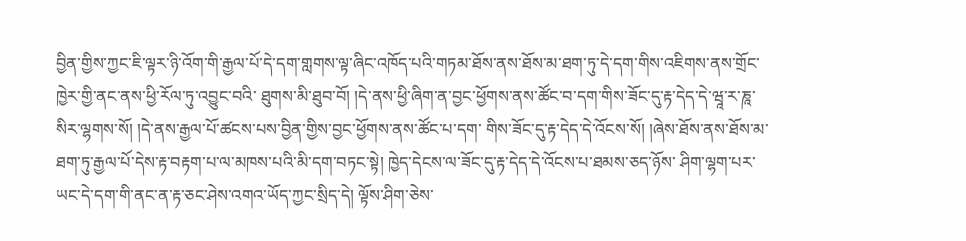བྱིན་གྱིས་ཀྱང་ཇི་ལྟར་ཉི་འོག་གི་རྒྱལ་པོ་དེ་དག་གླགས་ལྟ་ཞིང་འཁོད་པའི་གཏམ་ཐོས་ནས་ཐོས་མ་ཐག་ཏུ་དེ་དག་གིས་འཇིགས་ནས་གྲོང་ཁྱེར་གྱི་ནང་ནས་ཕྱི་རོལ་ཏུ་འབྱུང་བའི་ ཐུགས་མི་ཐུབ་བོ། །དེ་ནས་ཕྱི་ཞིག་ན་བྱང་ཕྱོགས་ནས་ཚོང་བ་དག་གིས་ཟོང་དུ་རྟ་དེད་དེ་ཝཱ་ར་ཎཱ་སིར་ལྷགས་སོ། །དེ་ནས་རྒྱལ་པོ་ཚངས་པས་བྱིན་གྱིས་བྱང་ཕྱོགས་ནས་ཚོང་པ་དག་ གིས་ཟོང་དུ་རྟ་དེད་དེ་འོངས་སོ། །ཞེས་ཐོས་ནས་ཐོས་མ་ཐག་ཏུ་རྒྱལ་པོ་དེས་རྟ་བརྟག་པ་ལ་མཁས་པའི་མི་དག་བཏང་སྟེ། ཁྱེད་དེངས་ལ་ཟོང་དུ་རྟ་དེད་དེ་འོངས་པ་ཐམས་ཅད་ཉོས་ ཤིག་ལྷག་པར་ཡང་དེ་དག་གི་ནང་ན་རྟ་ཅང་ཤེས་འགའ་ཡོད་ཀྱང་སྲིད་དེ། ལྟོས་ཤིག་ཅེས་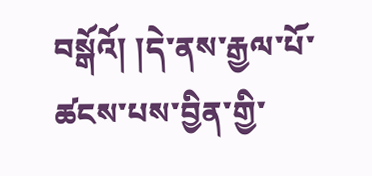བསྒོའོ། །དེ་ནས་རྒྱལ་པོ་ཚངས་པས་བྱིན་གྱི་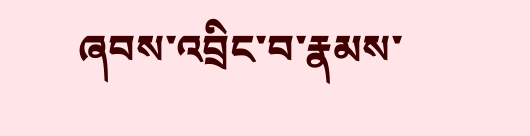ཞབས་འབྲིང་བ་རྣམས་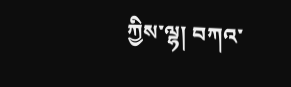ཀྱིས་ལྷ། བཀའ་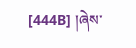[444B] །ཞེས་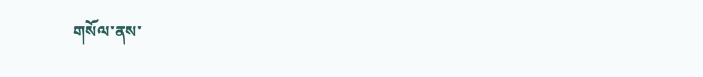གསོལ་ནས་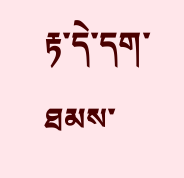རྟ་དེ་དག་ཐམས་